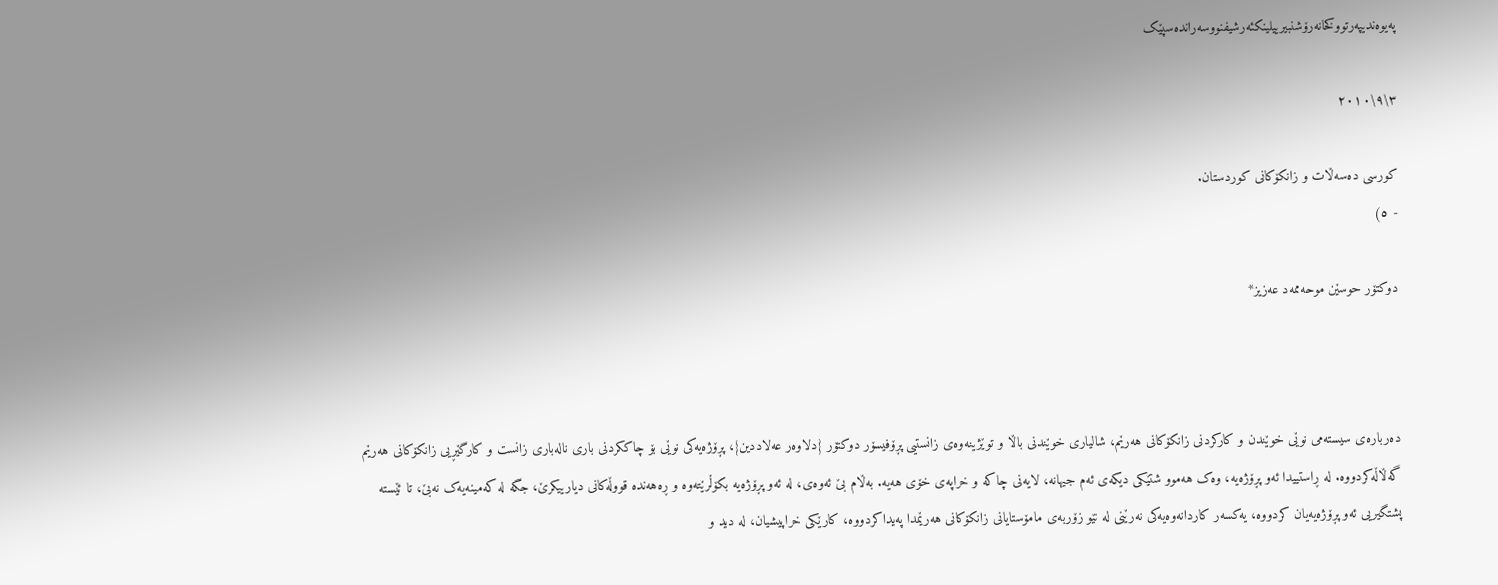په‌یوه‌ندیپه‌رتووکخانه‌رۆشنبیرییلینکئه‌رشیفنووسه‌رانده‌سپێک

٣\٩\٢٠١٠

کورسی دەسەڵات و زانکۆکانی کوردستان.
- ٥)

دوکتۆر حوسێن موحەممەد عەزیز*



دەربارەی سیستەمی نوێی خوێندن و کارکردنی زانکۆکانی هەرێم، شالیاری خوێندنی باڵا و توێژینەوەی زانستیی پڕۆفیسۆر دوکتۆر {دلاوەر عەلاددین}، پڕۆژەیەکی نوێی بۆ چاککردنی باری نالەباری زانست و کارگێڕیی زانکۆکانی هەرێم گەڵاڵەکردووە. لە ڕاستییدا ئەو پڕۆژەیە، وەک هەموو شتێکی دیکەی ئەم جیهانە، لایەنی چاکە و خراپەی خۆی هەیە. بەڵام بێ ئەوەی، لە ئەو پڕۆژەیە بکۆڵرێتەوە و ڕەهەندە قووڵەکانی دیارییکرێ، جگە لە کەمینەیەک نەبێ، تا ئێستە پشتگیریی ئەو پڕۆژەیەیان کردووە، یەکسەر کاردانەوەیەکی نەرێنی لە نێو زۆربەی مامۆستایانی زانکۆکانی هەرێمدا پەیداکردووە، کارێکی خراپیشیان، لە دید و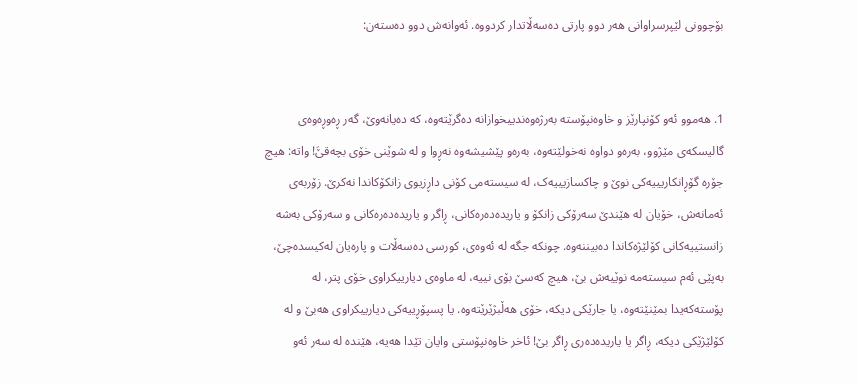بۆچوونی لێپرسراوانی هەر دوو پارتی دەسەڵاتدار کردووە. ئەوانەش دوو دەستەن:


1. هەموو ئەو کۆنپارێز و خاوەنپۆستە بەرژەوەندییخوازانە دەگرێتەوە، کە دەیانەوێ، گەر ڕەوڕەوەی گالیسکەی مێژوو، بەرەو دواوە نەخولێتەوە، بەرەو پێشیشەوە نەڕوا و لە شوێنی خۆی بچەقێَ! واتە: هیچ جۆرە گۆڕانکاریییەکی نوێ و چاکسازیییەک، لە سیستەمی کۆنی داڕزیوی زانکۆکاندا نەکرێ. زۆربەی ئەمانەش، خۆیان لە هێندێ سەرۆکی زانکۆ و یاریدەدەرەکانی، ڕاگر و یاریدەدەرەکانی و سەرۆکی بەشە زانستییەکانی کۆلێژەکاندا دەبیننەوە. چونکە جگە لە ئەوەی، کورسی دەسەڵات و پارەیان لەکیسدەچێ، بەپێی ئەم سیستەمە نوێیەش بێ، هیچ کەسێ بۆی نییە، لە ماوەی دیارییکراوی خۆی پتر، لە پۆستەکەیدا بمێنێتەوە، یا جارێکی دیکە، خۆی هەڵبژێرێتەوە. یا پسپۆڕییەکی دیارییکراوی هەبێ و لە کۆلێژێکی دیکە، ڕاگر یا یاریدەدەری ڕاگر بێ! ئاخر خاوەنپۆستی وایان تێدا هەیە، هێندە لە سەر ئەو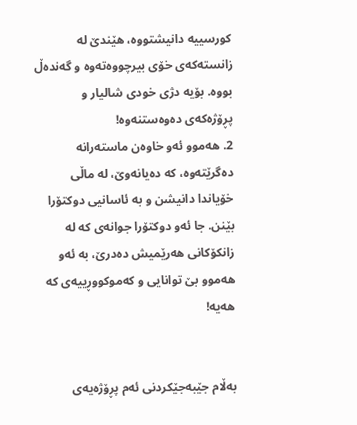کورسییە دانیشتووە، هێندێ لە زانستەکەی خۆی بیرچووەتەوە و گەندەڵ بووە. بۆیە دژی خودی شالیار و پڕۆژەکەی دەوەستنەوە!
2. هەموو ئەو خاوەن ماستەرانە دەگرێتەوە، کە دەیانەوێ، لە ماڵی خۆیاندا دانیشن و بە ئاسانیی دوکتۆرا بێنن. جا ئەو دوکتۆرا جوانەی کە لە زانکۆکانی هەرێمیش دەدرێ، بە ئەو هەموو بێ توانایی و کەموکووڕییەی کە هەیە!


بەڵام جێبەجێکردنی ئەم پڕۆژەیەی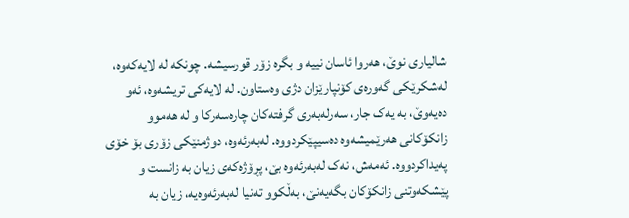شالیاری نوێ، هەروا ئاسان نییە و بگرە زۆر قورسیشە. چونکە لە لایەکەوە، لەشکرێکی گەورەی کۆنپارێزان دژی وەستاون. لە لایەکی تریشەوە، ئەو دەیەوێ، بە یەک جار، سەرلەبەری گرفتەکان چارەسەرکا و لە هەموو زانکۆکانی هەرێمیشەوە دەسیپێکردووە. لەبەرئەوە، دوژمنێکی زۆری بۆ خۆی پەیداکردووە. ئەمەش، نەک لەبەرئەوە بێ، پڕۆژەکەی زیان بە زانست و پێشکەوتنی زانکۆکان بگەیەنێ، بەڵکوو تەنیا لەبەرئەوەیە، زیان بە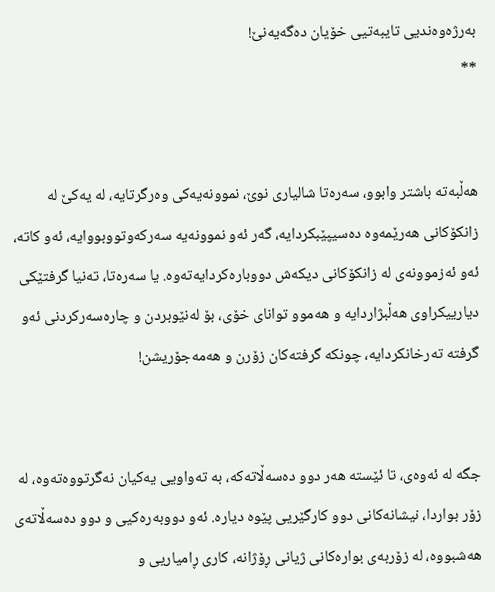بەرژەوەندیی تایبەتیی خۆیان دەگەیەنێ!
**


هەڵبەتە باشتر وابوو، سەرەتا شالیاری نوێ، نموونەیەکی وەرگرتایە، لە یەکێ لە زانکۆکانی هەرێمەوە دەسیپێبکردایە، گەر ئەو نموونەیە سەرکەوتووبووایە، ئەو کاتە، ئەو ئەزموونەی لە زانکۆکانی دیکەش دووبارەکردایەتەوە. یا سەرەتا، تەنیا گرفتێکی دیارییکراوی هەڵبژاردایە و هەموو توانای خۆی، بۆ لەنێوبردن و چارەسەرکردنی ئەو گرفتە تەرخانکردایە، چونکە گرفتەکان زۆرن و هەمەجۆریشن!


جگە لە ئەوەی، تا ئێستە هەر دوو دەسەڵاتەکە، بە تەواویی یەکیان نەگرتووەتەوە، لە زۆر بواردا، نیشانەکانی دوو کارگێریی پێوە دیارە. ئەو دووبەرەکیی و دوو دەسەڵاتەی هەشبووە، لە زۆربەی بوارەکانی ژیانی ڕۆژانە، کاری ڕامیاریی و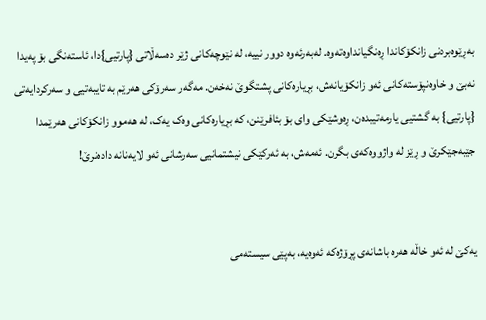بەڕێوەبردنی زانکۆکاندا ڕەنگیانداوەتەوە. لەبەرئەوە دوور نییە، لە نێوچەکانی ژێر دەسەڵاتی {پارتیی}دا، ئاستەنگی بۆ پەیدا نەبێ و خاوەنپۆستەکانی ئەو زانکۆیانەش، بڕیارەکانی پشتگوێ نەخەن. مەگەر سەرۆکی هەرێم بە تایبەتیی و سەرکردایەتی {پارتیی} بە گشتیی یارمەتیبدەن، ڕەوشێکی وای بۆ بئافرێنن، کە بڕیارەکانی وەک یەک، لە هەموو زانکۆکانی هەرێمدا جێبەجێکرێ و ڕێز لە واژووەکەی بگرن. ئەمەش، بە ئەرکێکی نیشتمانیی سەرشانی ئەو لایەنانە دادەنرێ!


یەکێ لە ئەو خاڵە هەرە باشانەی پڕۆژەکە ئەوەیە، بەپێی سیستەمی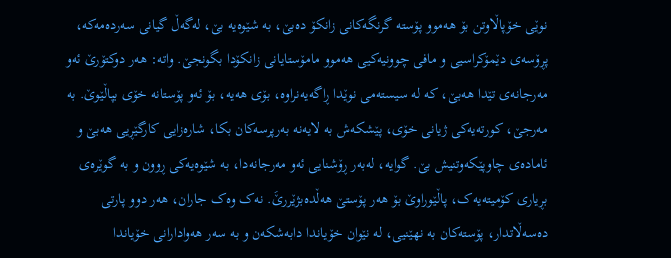نوێی خۆپاڵاوتن بۆ هەموو پۆستە گرنگەکانی زانکۆ دەبێ، بە شێوەیە بێ، لەگەڵ گیانی سەردەمەکە، پڕۆسەی دێمۆکراسیی و مافی چوونیەکیی هەموو مامۆستایانی زانکۆدا بگونجێ. واتە: هەر دوکتۆرێ ئەو مەرجانەی تێدا هەبێ، کە لە سیستەمی نوێدا ڕاگەیەنراوە، بۆی هەیە، بۆ ئەو پۆستانە خۆی بپاڵێوێ. بە مەرجێ، کورتەیەکی ژیانی خۆی، پێشکەش بە لایەنە بەرپرسەکان بکا، شارەزایی کارگێڕیی هەبێ و ئامادەی چاوپێکەوتنیش بێ. گوایە، لەبەر ڕۆشنایی ئەو مەرجانەدا، بە شێوەیەکی ڕوون و بە گوێرەی بڕیاری کۆمیتەیەک، پاڵێوراوێ بۆ هەر پۆستێ هەڵدەبژێررێَ. نەک وەک جاران، هەر دوو پارتی دەسەڵاتدار، پۆستەکان بە نهێنیی، لە نێوان خۆیاندا دابەشکەن و بە سەر هەوادارانی خۆیاندا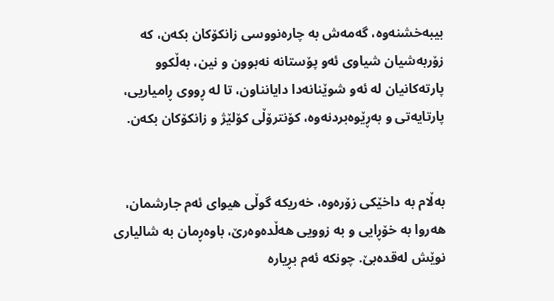بیبەخشنەوە، گەمەش بە چارەنووسی زانکۆکان بکەن، کە زۆربەشیان شیاوی ئەو پۆستانە نەبوون و نین، بەڵکوو پارتەکانیان لە ئەو شوێنانەدا دایانناون، تا لە ڕووی ڕامیاریی، پارتایەتی و بەڕێوەبردنەوە، کۆنترۆڵی کۆلێژ و زانکۆکان بکەن.


بەڵام بە داخێکی زۆرەوە، خەریکە گوڵی هیوای ئەم جارشمان، هەروا بە خۆڕایی و بە زوویی هەڵدەوەرێ، باوەڕمان بە شالیاری نوێش لەقدەبێ. چونکە ئەم بڕیارە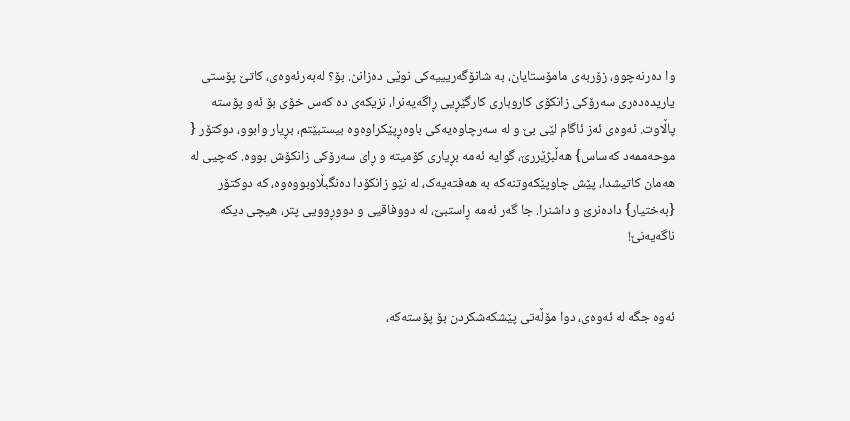وا دەرنەچوو، زۆربەی مامۆستایان، بە شانۆگەریییەکی نوێی دەزانن. بۆ؟ لەبەرئەوەی، کاتێ پۆستی یاریدەدەری سەرۆکی زانکۆی کاروباری کارگێڕیی ڕاگەیەنرا، نزیکەی دە کەس خۆی بۆ ئەو پۆستە پاڵاوت. ئەوەی ئەز ئاگام لێی بێ و لە سەرچاوەیەکی باوەڕپێکراوەوە بیستبێتم، بڕیار وابوو، دوکتۆر { موحەممەد کەساس} هەڵبژێررێ، گوایە ئەمە بڕیاری کۆمیتە و ڕای سەرۆکی زانکۆش بووە. کەچیی لە هەمان کاتیشدا، پێش چاوپێکەوتنەکە بە هەفتەیەک، لە نێو زانکۆدا دەنگبڵاوبووەوە، کە دوکتۆر {بەختیار} دادەنرێ و داشنرا. جا گەر ئەمە ڕاستبێ، لە دووفاقیی و دووڕوویی پتر، هیچی دیکە ناگەیەنێ!


ئەوە جگە لە ئەوەی، دوا مۆڵەتی پێشکەشکردن بۆ پۆستەکە،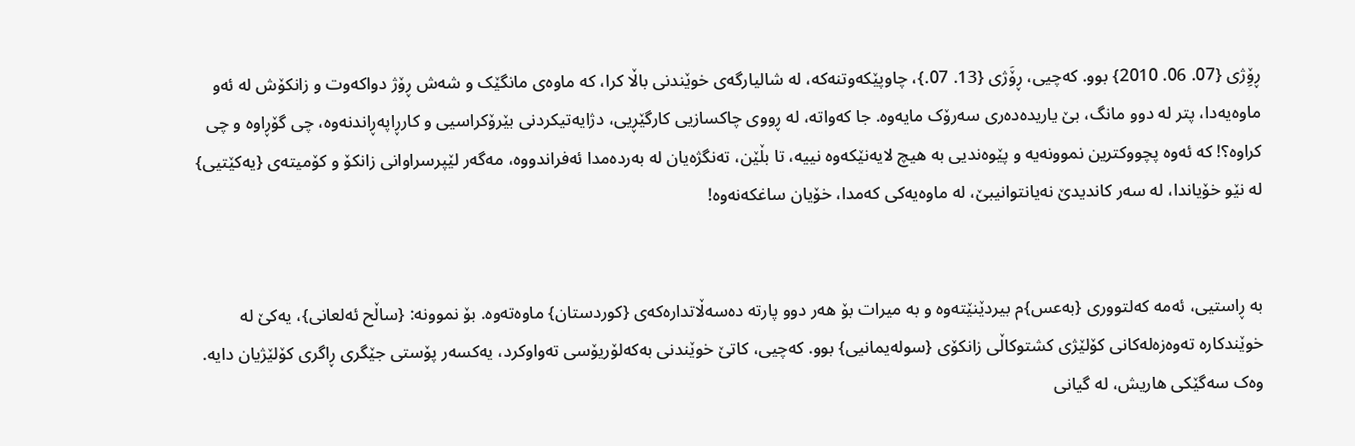ڕۆِژی {07. 06. 2010} بوو. کەچیی، ڕۆَژی {13. 07.}، چاوپێکەوتنەکە، لە شالیارگەی خوێندنی باڵا کرا، کە ماوەی مانگێک و شەش ڕۆژ دواکەوت و زانکۆش لە ئەو ماوەیەدا، پتر لە دوو مانگ، بێ یاریدەدەری سەرۆک مایەوە. جا کەواتە، لە ڕووی چاکسازیی کارگێڕیی، دژایەتیکردنی بێرۆکراسیی و کارڕاپەڕاندنەوە، چی گۆڕاوە و چی کراوە؟! کە ئەوە پچووکترین نموونەیە و پێوەندیی بە هیچ لایەنێکەوە نییە، تا بڵێن، تەنگژەیان لە بەردەمدا ئەفراندووە، مەگەر لێپرسراوانی زانکۆ و کۆمیتەی {یەکێتیی} لە نێو خۆیاندا، لە سەر کاندیدێ نەیانتوانیبێ، لە ماوەیەکی کەمدا، خۆیان ساغکەنەوە!


بە ڕاستیی، ئەمە کەلتووری {بەعس}م بیردێنێتەوە و بە میرات بۆ هەر دوو پارتە دەسەڵاتدارەکەی {کوردستان} ماوەتەوە. بۆ نموونە: {ساڵح ئەلعانی}، یەکێ لە خوێندکارە تەوەزەلەکانی کۆلێژی کشتوکاڵی زانکۆی {سولەیمانیی} بوو. کەچیی، کاتێ خوێندنی بەکەلۆریۆسی تەواوکرد، یەکسەر پۆستی جێگری ڕاگری کۆلێژیان دایە. وەک سەگێکی هاریش، لە گیانی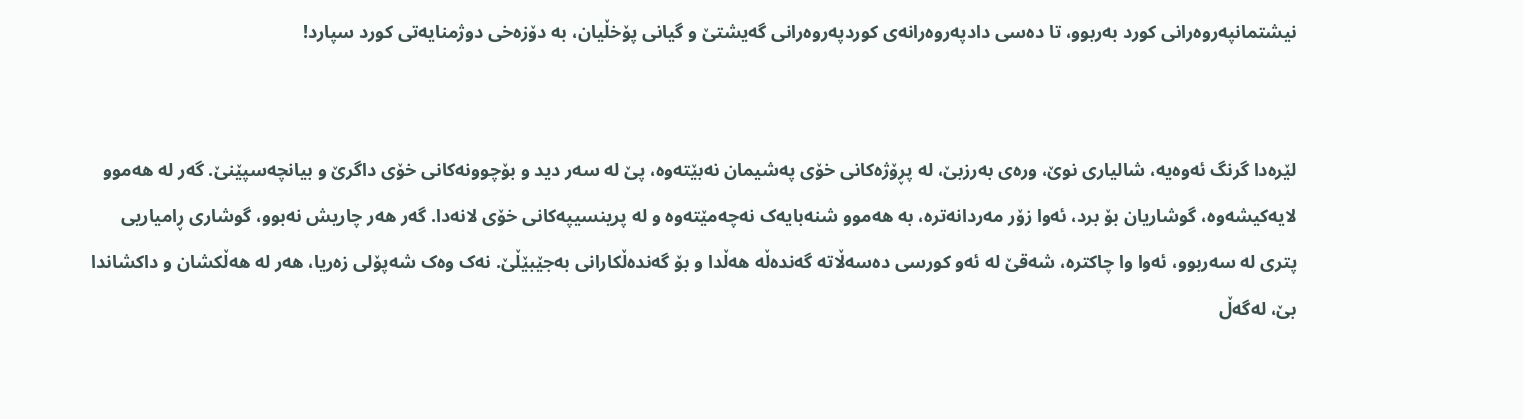نیشتمانپەروەرانی کورد بەربوو، تا دەسی دادپەروەرانەی کوردپەروەرانی گەیشتێ و گیانی پۆخڵیان، بە دۆزەخی دوژمنایەتی کورد سپارد!


لێرەدا گرنگ ئەوەیە، شالیاری نوێ، ورەی بەرزبێ، لە پڕۆژەکانی خۆی پەشیمان نەبێتەوە، پێ لە سەر دید و بۆچوونەکانی خۆی داگرێ و بیانچەسپێنێ. گەر لە هەموو لایەکیشەوە، گوشاریان بۆ برد، ئەوا زۆر مەردانەترە، بە هەموو شنەبایەک نەچەمێتەوە و لە پرینسیپەکانی خۆی لانەدا. گەر هەر چاریش نەبوو، گوشاری ڕامیاریی پتری لە سەربوو، ئەوا وا چاکترە، شەقێ لە ئەو کورسی دەسەڵاتە گەندەڵە هەڵدا و بۆ گەندەڵکارانی بەجێبێڵێ. نەک وەک شەپۆلی زەریا، هەر لە هەڵکشان و داکشاندا بێ، لەگەڵ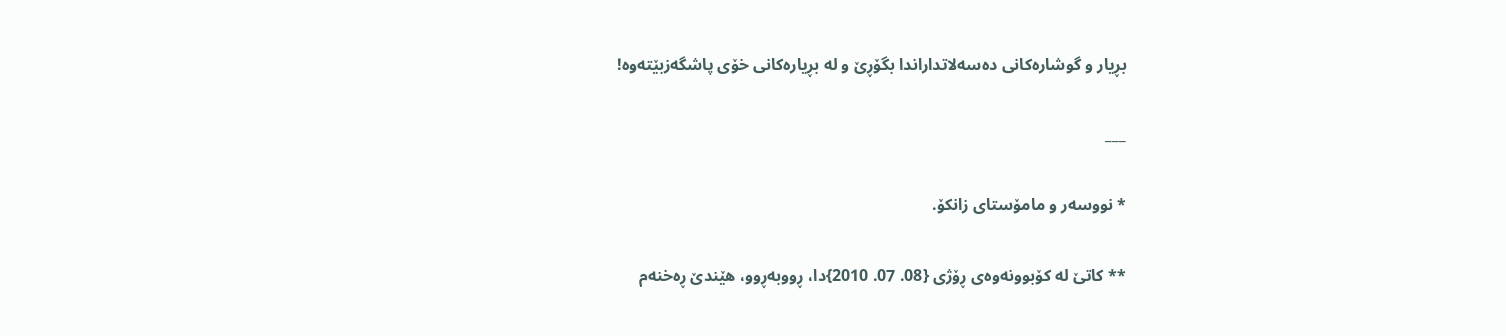بڕیار و گوشارەکانی دەسەلاتداراندا بگۆڕێ و لە بڕیارەکانی خۆی پاشگەزبێتەوە!

___

* نووسەر و مامۆستای زانکۆ.

** کاتێ لە کۆبوونەوەی ڕۆژی {08. 07. 2010}دا، ڕووبەڕوو، هێندێ ڕەخنەم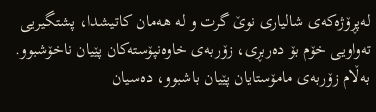لەپڕۆژەکەی شالیاری نوێ گرت و لە هەمان کاتیشدا، پشتگیریی تەواویی خۆم بۆ دەربڕی، زۆربەی خاوەنپۆستەکان پێیان ناخۆشبوو. بەڵام زۆربەی مامۆستایان پێیان باشبوو، دەسیان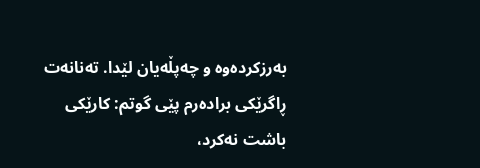بەرزکردەوە و چەپڵەیان لێدا. تەنانەت ڕاگرێکی برادەرم پێی گوتم: کارێکی باشت نەکرد،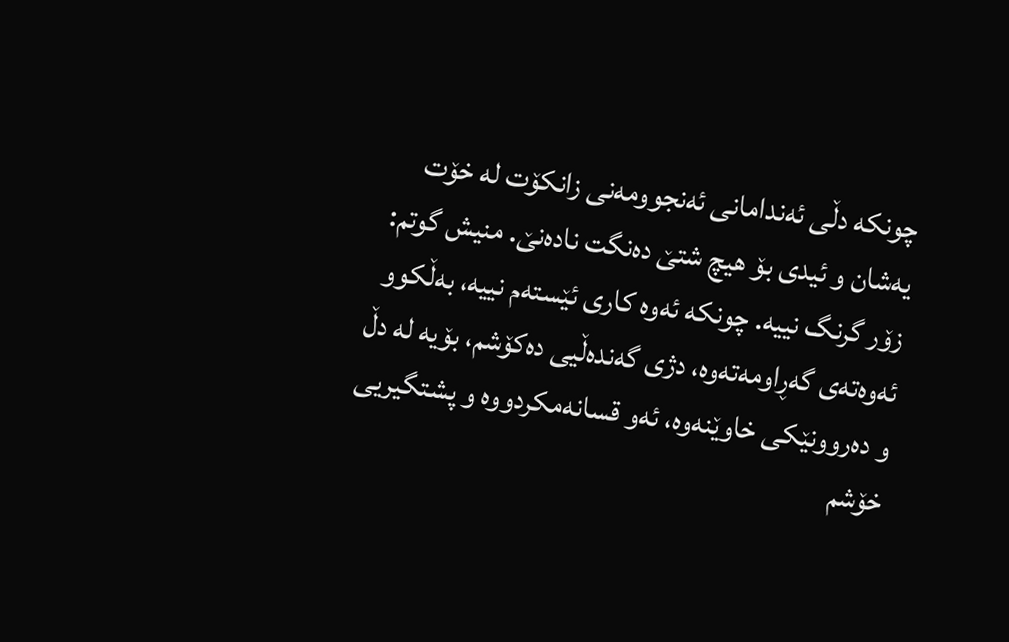چونکە دڵی ئەندامانی ئەنجوومەنی زانکۆت لە خۆت یەشان و ئیدی بۆ هیچ شتێ دەنگت نادەنێ. منیش گوتم: زۆر گرنگ نییە. چونکە ئەوە کاری ئێستەم نییە، بەڵکوو ئەوەتەی گەڕاومەتەوە، دژی گەندەڵیی دەکۆشم، بۆیە لە دڵ و دەروونێکی خاوێنەوە، ئەو قسانەمکردووە و پشتگیریی خۆشم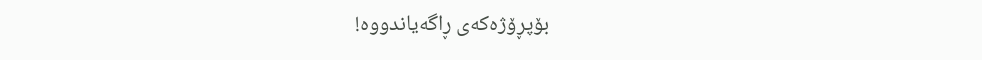بۆپڕۆژەکەی ڕاگەیاندووە!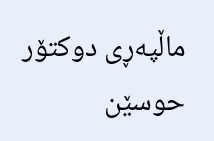ماڵپه‌ڕی دوکتۆر حوسێن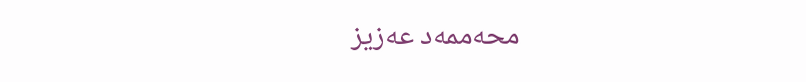محه‌ممه‌د عه‌زیز